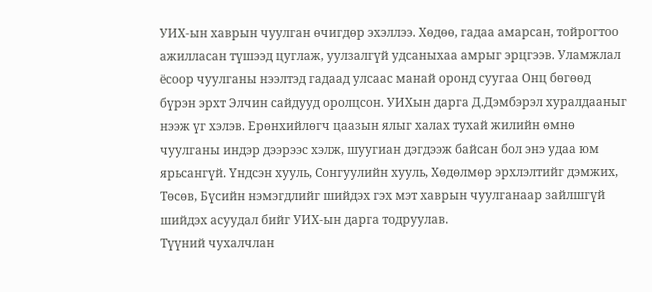УИХ-ын хаврын чуулган өчигдөр эхэллээ. Хөдөө, гадаа амарсан, тойрогтоо ажилласан түшээд цуглаж, уулзалгүй удсаныхаа амрыг эрцгээв. Уламжлал ёсоор чуулганы нээлтэд гадаад улсаас манай оронд суугаа Онц бөгөөд бүрэн эрхт Элчин сайдууд оролцсон. УИХын дарга Д.Дэмбэрэл хуралдааныг нээж үг хэлэв. Ерөнхийлөгч цаазын ялыг халах тухай жилийн өмнө чуулганы индэр дээрээс хэлж, шуугиан дэгдээж байсан бол энэ удаа юм ярьсангүй. Үндсэн хууль, Сонгуулийн хууль, Хөдөлмөр эрхлэлтийг дэмжих, Төсөв, Бүсийн нэмэгдлийг шийдэх гэх мэт хаврын чуулганаар зайлшгүй шийдэх асуудал бийг УИХ-ын дарга тодруулав.
Түүний чухалчлан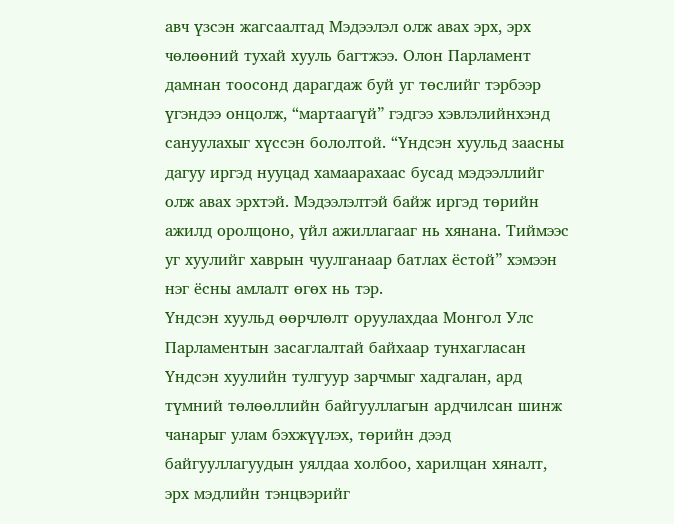авч үзсэн жагсаалтад Мэдээлэл олж авах эрх, эрх чөлөөний тухай хууль багтжээ. Олон Парламент дамнан тоосонд дарагдаж буй уг төслийг тэрбээр үгэндээ онцолж, “мартаагүй” гэдгээ хэвлэлийнхэнд сануулахыг хүссэн бололтой. “Үндсэн хуульд заасны дагуу иргэд нууцад хамаарахаас бусад мэдээллийг олж авах эрхтэй. Мэдээлэлтэй байж иргэд төрийн ажилд оролцоно, үйл ажиллагааг нь хянана. Тиймээс уг хуулийг хаврын чуулганаар батлах ёстой” хэмээн нэг ёсны амлалт өгөх нь тэр.
Үндсэн хуульд өөрчлөлт оруулахдаа Монгол Улс Парламентын засаглалтай байхаар тунхагласан Үндсэн хуулийн тулгуур зарчмыг хадгалан, ард түмний төлөөллийн байгууллагын ардчилсан шинж чанарыг улам бэхжүүлэх, төрийн дээд байгууллагуудын уялдаа холбоо, харилцан хяналт, эрх мэдлийн тэнцвэрийг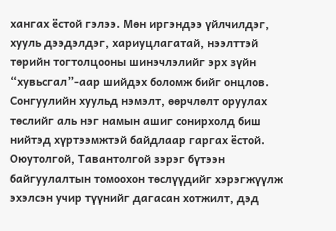хангах ёстой гэлээ. Мөн иргэндээ үйлчилдэг, хууль дээдэлдэг, хариуцлагатай, нээлттэй төрийн тогтолцооны шинэчлэлийг эрх зүйн “хувьсгал”-аар шийдэх боломж бийг онцлов.
Сонгуулийн хуульд нэмэлт, өөрчлөлт оруулах төслийг аль нэг намын ашиг сонирхолд биш нийтэд хүртээмжтэй байдлаар гаргах ёстой. Оюутолгой, Тавантолгой зэрэг бүтээн байгуулалтын томоохон төслүүдийг хэрэгжүүлж эхэлсэн учир түүнийг дагасан хотжилт, дэд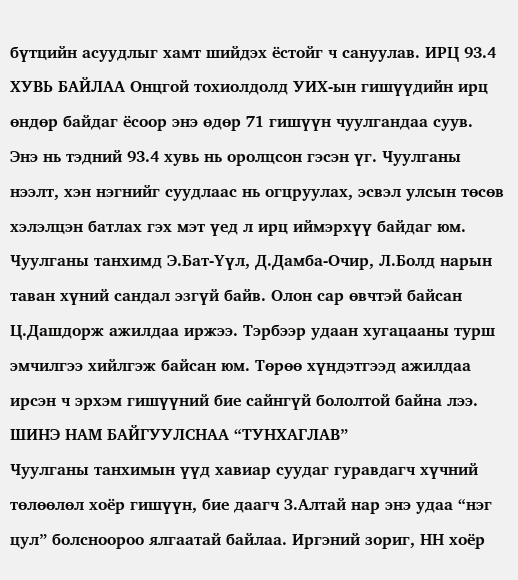бүтцийн асуудлыг хамт шийдэх ёстойг ч сануулав. ИРЦ 93.4 ХУВЬ БАЙЛАА Онцгой тохиолдолд УИХ-ын гишүүдийн ирц өндөр байдаг ёсоор энэ өдөр 71 гишүүн чуулгандаа суув.
Энэ нь тэдний 93.4 хувь нь оролцсон гэсэн үг. Чуулганы нээлт, хэн нэгнийг суудлаас нь огцруулах, эсвэл улсын төсөв хэлэлцэн батлах гэх мэт үед л ирц иймэрхүү байдаг юм. Чуулганы танхимд Э.Бат-Үүл, Д.Дамба-Очир, Л.Болд нарын таван хүний сандал эзгүй байв. Олон сар өвчтэй байсан Ц.Дашдорж ажилдаа иржээ. Тэрбээр удаан хугацааны турш эмчилгээ хийлгэж байсан юм. Төрөө хүндэтгээд ажилдаа ирсэн ч эрхэм гишүүний бие сайнгүй бололтой байна лээ.
ШИНЭ НАМ БАЙГУУЛСНАА “ТУНХАГЛАВ”
Чуулганы танхимын үүд хавиар суудаг гуравдагч хүчний төлөөлөл хоёр гишүүн, бие даагч З.Алтай нар энэ удаа “нэг цул” болсноороо ялгаатай байлаа. Иргэний зориг, НН хоёр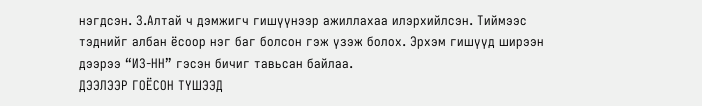нэгдсэн. З.Алтай ч дэмжигч гишүүнээр ажиллахаа илэрхийлсэн. Тиймээс тэднийг албан ёсоор нэг баг болсон гэж үзэж болох. Эрхэм гишүүд ширээн дээрээ “ИЗ-НН” гэсэн бичиг тавьсан байлаа.
ДЭЭЛЭЭР ГОЁСОН ТҮШЭЭД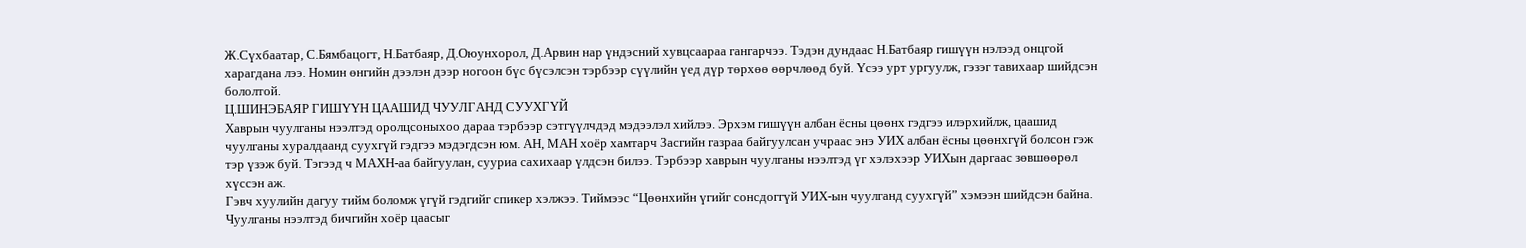Ж.Сүхбаатар, С.Бямбацогт, Н.Батбаяр, Д.Оюунхорол, Д.Арвин нар үндэсний хувцсаараа гангарчээ. Тэдэн дундаас Н.Батбаяр гишүүн нэлээд онцгой харагдана лээ. Номин өнгийн дээлэн дээр ногоон бүс бүсэлсэн тэрбээр сүүлийн үед дүр төрхөө өөрчлөөд буй. Үсээ урт ургуулж, гэзэг тавихаар шийдсэн бололтой.
Ц.ШИНЭБАЯР ГИШҮҮН ЦААШИД ЧУУЛГАНД СУУХГҮЙ
Хаврын чуулганы нээлтэд оролцсоныхоо дараа тэрбээр сэтгүүлчдэд мэдээлэл хийлээ. Эрхэм гишүүн албан ёсны цөөнх гэдгээ илэрхийлж, цаашид чуулганы хуралдаанд суухгүй гэдгээ мэдэгдсэн юм. АН, МАН хоёр хамтарч Засгийн газраа байгуулсан учраас энэ УИХ албан ёсны цөөнхгүй болсон гэж тэр үзэж буй. Тэгээд ч МАХН-аа байгуулан, сууриа сахихаар үлдсэн билээ. Тэрбээр хаврын чуулганы нээлтэд үг хэлэхээр УИХын даргаас зөвшөөрөл хүссэн аж.
Гэвч хуулийн дагуу тийм боломж үгүй гэдгийг спикер хэлжээ. Тиймээс “Цөөнхийн үгийг сонсдоггүй УИХ-ын чуулганд суухгүй” хэмээн шийдсэн байна. Чуулганы нээлтэд бичгийн хоёр цаасыг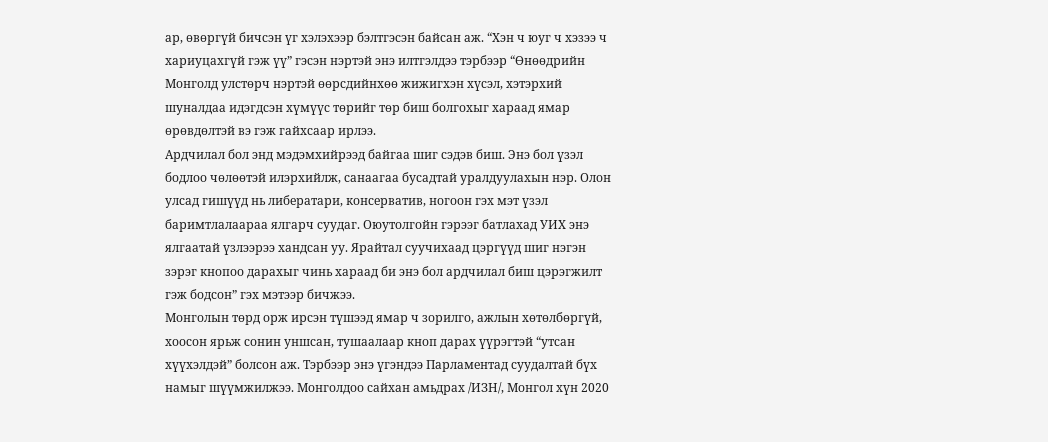ар, өвөргүй бичсэн үг хэлэхээр бэлтгэсэн байсан аж. “Хэн ч юуг ч хэзээ ч хариуцахгүй гэж үү” гэсэн нэртэй энэ илтгэлдээ тэрбээр “Өнөөдрийн Монголд улстөрч нэртэй өөрсдийнхөө жижигхэн хүсэл, хэтэрхий шуналдаа идэгдсэн хүмүүс төрийг төр биш болгохыг хараад ямар өрөвдөлтэй вэ гэж гайхсаар ирлээ.
Ардчилал бол энд мэдэмхийрээд байгаа шиг сэдэв биш. Энэ бол үзэл бодлоо чөлөөтэй илэрхийлж, санаагаа бусадтай уралдуулахын нэр. Олон улсад гишүүд нь либератари, консерватив, ногоон гэх мэт үзэл баримтлалаараа ялгарч суудаг. Оюутолгойн гэрээг батлахад УИХ энэ ялгаатай үзлээрээ хандсан уу. Ярайтал суучихаад цэргүүд шиг нэгэн зэрэг кнопоо дарахыг чинь хараад би энэ бол ардчилал биш цэрэгжилт гэж бодсон” гэх мэтээр бичжээ.
Монголын төрд орж ирсэн түшээд ямар ч зорилго, ажлын хөтөлбөргүй, хоосон ярьж сонин уншсан, тушаалаар кноп дарах үүрэгтэй “утсан хүүхэлдэй” болсон аж. Тэрбээр энэ үгэндээ Парламентад суудалтай бүх намыг шүүмжилжээ. Монголдоо сайхан амьдрах /ИЗН/, Монгол хүн 2020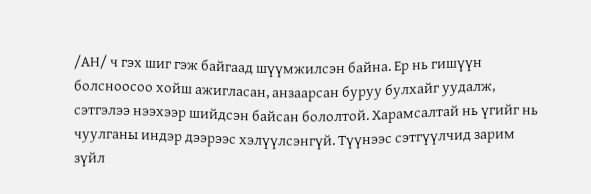/АН/ ч гэх шиг гэж байгаад шүүмжилсэн байна. Ер нь гишүүн болсноосоо хойш ажигласан, анзаарсан буруу булхайг уудалж, сэтгэлээ нээхээр шийдсэн байсан бололтой. Харамсалтай нь үгийг нь чуулганы индэр дээрээс хэлүүлсэнгүй. Түүнээс сэтгүүлчид зарим зүйл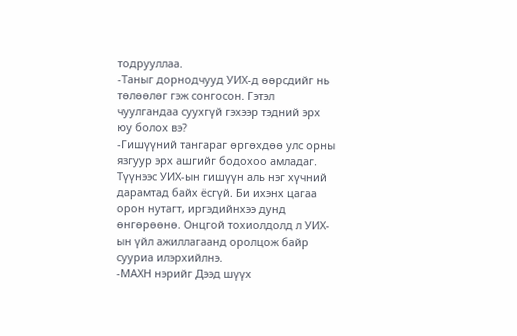тодрууллаа.
-Таныг дорнодчууд УИХ-д өөрсдийг нь төлөөлөг гэж сонгосон. Гэтэл чуулгандаа суухгүй гэхээр тэдний эрх юу болох вэ?
-Гишүүний тангараг өргөхдөө улс орны язгуур эрх ашгийг бодохоо амладаг. Түүнээс УИХ-ын гишүүн аль нэг хүчний дарамтад байх ёсгүй. Би ихэнх цагаа орон нутагт, иргэдийнхээ дунд өнгөрөөнө. Онцгой тохиолдолд л УИХ-ын үйл ажиллагаанд оролцож байр сууриа илэрхийлнэ.
-МАХН нэрийг Дээд шүүх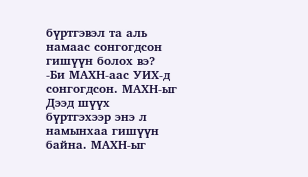бүртгэвэл та аль намаас сонгогдсон гишүүн болох вэ?
-Би МАХН-аас УИХ-д сонгогдсон. МАХН-ыг Дээд шүүх бүртгэхээр энэ л намынхаа гишүүн байна. МАХН-ыг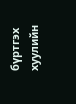бүртгэх хуулийн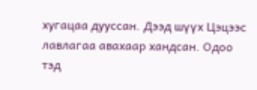хугацаа дууссан. Дээд шүүх Цэцээс лавлагаа авахаар хандсан. Одоо тэд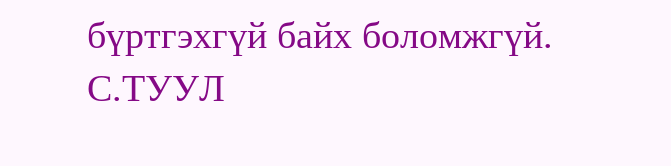бүртгэхгүй байх боломжгүй.
С.ТУУЛ